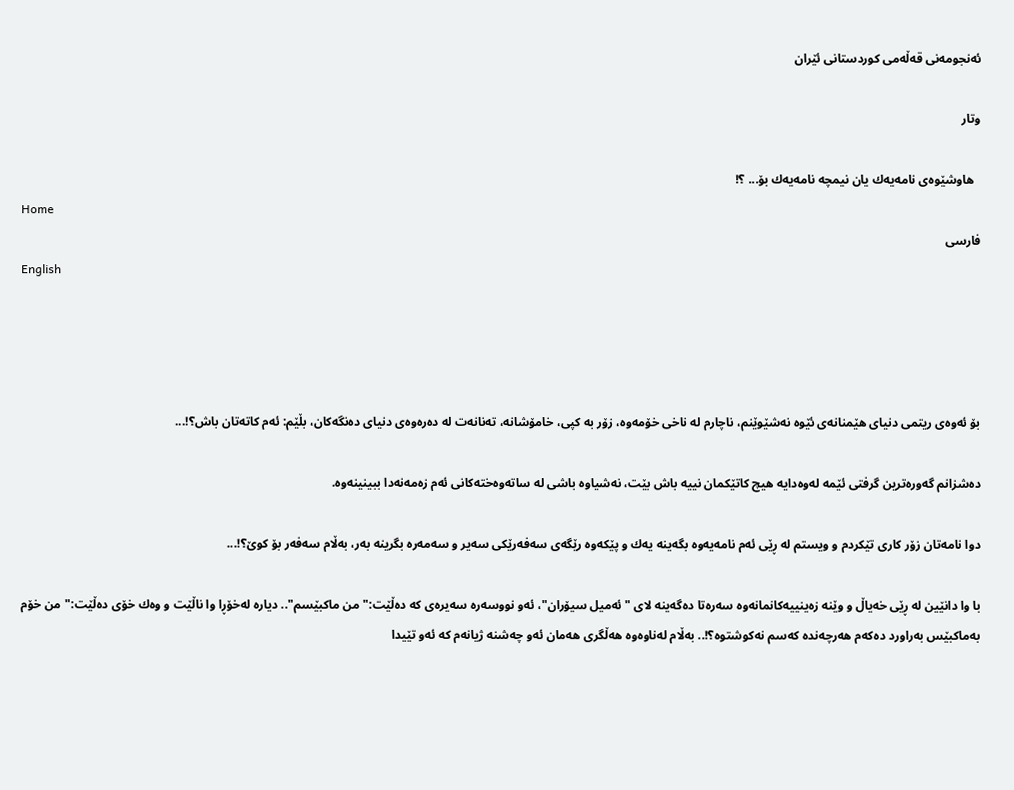ئه‌نجومه‌نی قه‌ڵه‌می کوردستانی ئێران

وتار

  هاوشێوه‌ی‌ نامه‌یه‌ك یان نیمچه‌ نامه‌یه‌ك بۆ... ؟!
Home
فارسی
English




بۆ ئه‌وه‌ی‌ ریتمی‌ دنیای‌ هێمنانه‌ی‌ ئێوه‌ نه‌شێوێنم، ناچارم له‌ ناخی‌ خۆمه‌وه‌، زۆر به‌ كپی‌، خامۆشانه‌، ته‌نانه‌ت له ‌ده‌ره‌وه‌ی‌ دنیای‌ ده‌نگه‌كان، بڵێم: ئه‌م كاته‌تان باش؟!...

ده‌شزانم گه‌وره‌ترین گرفتی‌ ئێمه‌ له‌وه‌دایه‌ هیچ كاتێكمان نییه‌ باش بێت، نه‌شیاوه‌ باشی‌ له ‌ساته‌وه‌خته‌كانی‌ ئه‌م زه‌مه‌نه‌دا ببینینه‌وه‌.

دوا نامه‌تان زۆر كاری‌ تێكردم و ویستم له ‌ڕێی‌ ئه‌م نامه‌یه‌وه‌ بگه‌ینه‌ یه‌ك و پێكه‌وه‌ رێگه‌ی‌ سه‌فه‌رێكی‌ سه‌یر و سه‌مه‌ره‌ بگرینه‌ به‌ر، به‌ڵام سه‌فه‌ر بۆ كوێ‌؟!...

با وا دانێین له ‌ڕێی‌ خه‌یاڵ و وێنه‌ زه‌ینییه‌كانمانه‌وه‌ سه‌ره‌تا ده‌گه‌ینه‌ لای‌ " ئه‌میل سیۆران"، ئه‌و نووسه‌ره‌ سه‌یره‌ی‌ كه‌ ده‌ڵێت:" من ماكبێسم".. دیاره‌ له‌خۆڕا وا ناڵێت و وه‌ك خۆی‌ ده‌ڵێت:"من خۆم به‌ماكبێس به‌راورد ده‌كه‌م هه‌رچه‌نده‌ كه‌سم نه‌كوشتوه‌؟!.. به‌ڵام له‌ناوه‌وه‌ هه‌ڵگری‌ هه‌مان ئه‌و چه‌شنه‌ ژیانه‌م كه‌ ئه‌و تێیدا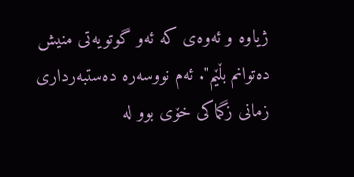ژیاوه‌ و ئه‌وه‌ی‌ كه‌ ئه‌و گوتویه‌تی‌ منیش ده‌توانم بڵێم". ئه‌م نووسه‌ره‌ ده‌ستبه‌رداری‌ زمانی‌ زگماكی‌ خۆی‌ بوو له‌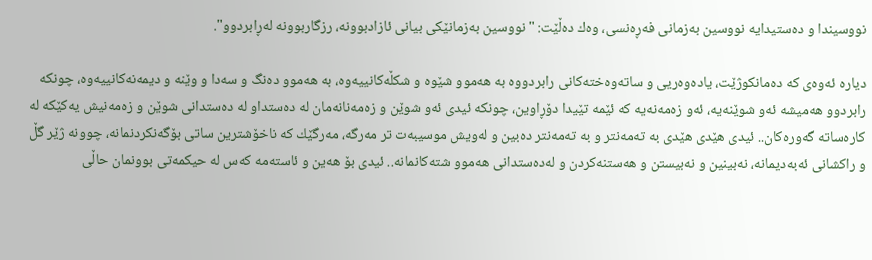نووسیندا و ده‌ستیدایه‌ نووسین به‌زمانی‌ فه‌ڕه‌نسی‌، وه‌ك ده‌ڵێت: "نووسین به‌زمانێكی‌ بیانی‌ ئازادبوونه‌، رزگاربوونه‌ له‌ڕابردوو".

دیاره‌ ئه‌وه‌ی‌ كه ‌ده‌مانكوژێت، یاده‌وه‌ریی‌ و ساته‌وه‌خته‌كانی‌ رابردووه‌ به‌ هه‌موو شێوه ‌و شكڵه‌كانییه‌وه‌، به ‌هه‌موو ده‌نگ و سه‌دا و وێنه ‌و دیمه‌نه‌كانییه‌وه‌، چونكه‌ رابردوو هه‌میشه‌ ئه‌و شوێنه‌یه‌، ئه‌و زه‌مه‌نه‌یه‌ كه‌ ئێمه‌ تێیدا دۆڕاوین، چونكه‌ ئیدی‌ ئه‌و شوێن و زه‌مه‌نانه‌مان له ‌ده‌ستداو له‌ ده‌ستدانی‌ شوێن و زه‌مه‌نیش یه‌كێكه‌ له‌ كاره‌ساته‌ گه‌وره‌كان.. ئیدی‌ هێدی‌ هێدی‌ به ‌ته‌مه‌نتر و به ‌ته‌مه‌نتر ده‌بین و له‌ویش موسیبه‌ت تر مه‌رگه‌، مه‌رگێك كه ‌ناخۆشترین ساتی‌ بۆگه‌نكردنمانه‌، چوونه‌ ژێر گڵ‌ و راكشانی‌ ئه‌به‌دیمانه‌، نه‌بینین و نه‌بیستن و هه‌ستنه‌كردن و له‌ده‌ستدانی‌ هه‌موو شته‌كانمانه‌.. ئیدی‌ بۆ هه‌ین و ئاسته‌مه‌ كه‌س له‌ حیكمه‌تی‌ بوونمان حاڵی‌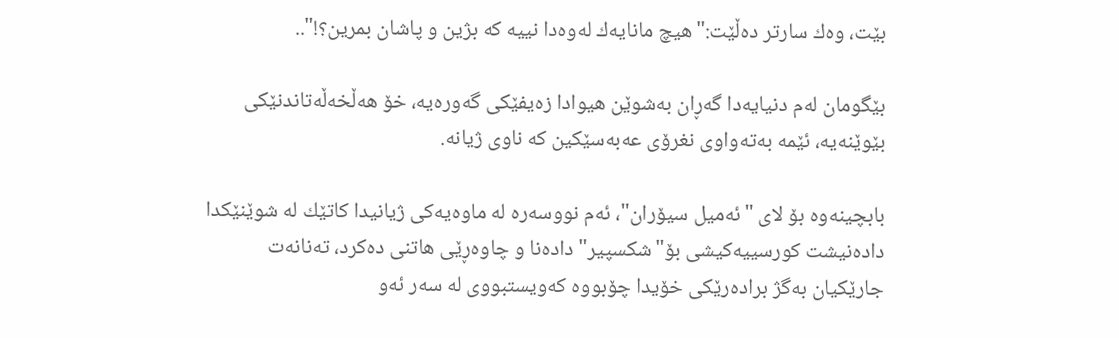بێت، وه‌ك سارتر ده‌ڵێت:"هیچ مانایه‌ك له‌وه‌دا نییه‌ كه‌ بژین و پاشان بمرین؟!"..

بێگومان له‌م دنیایه‌دا گه‌ڕان به‌شوێن هیوادا زه‌یفێكی‌ گه‌وره‌یه‌، خۆ هه‌ڵخه‌ڵه‌تاندنێكی‌ بێوێنه‌یه‌، ئێمه‌ به‌ته‌واوی‌ نغرۆی‌ عه‌به‌سێكین كه‌ ناوی‌ ژیانه‌.

بابچینه‌وه‌ بۆ لای‌ "ئه‌میل سیۆران"، ئه‌م نووسه‌ره‌ له ‌ماوه‌یه‌كی‌ ژیانیدا كاتێك له‌ شوێنێكدا داده‌نیشت كورسییه‌كیشی‌ بۆ"شكسپیر" داده‌نا و چاوه‌ڕێی‌ هاتنی‌ ده‌كرد، ته‌نانه‌ت جارێكیان به‌گژ براده‌رێكی‌ خۆیدا چۆبووه‌ كه‌ویستبووی‌ له‌ سه‌ر ئه‌و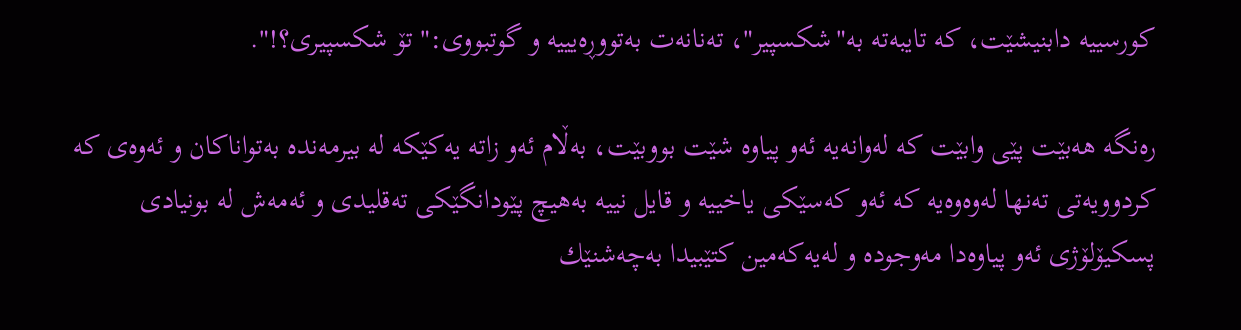كورسییه‌ دابنیشێت، كه‌ تایبه‌ته‌ به‌"شكسپیر"، ته‌نانه‌ت به‌تووڕه‌یییه‌ و گوتبووی‌:" تۆ شكسپیری‌؟!".

ره‌نگه‌ هه‌بێت پێی‌ وابێت كه ‌له‌وانه‌یه‌ ئه‌و پیاوه‌ شێت بووبێت، به‌ڵام ئه‌و زاته‌ یه‌كێكه‌ له‌ بیرمه‌نده‌ به‌تواناكان و ئه‌وه‌ی‌ كه‌ كردوویه‌تی‌ ته‌نها له‌وه‌وه‌یه‌ كه ‌ئه‌و كه‌سێكی‌ یاخییه ‌و قایل نییه‌ به‌هیچ پێودانگێكی‌ ته‌قلیدی‌ و ئه‌مه‌ش له ‌بونیادی‌ پسكیۆلۆژی‌ ئه‌و پیاوه‌دا مه‌وجوده و له‌یه‌كه‌مین كتێبیدا به‌چه‌شنێك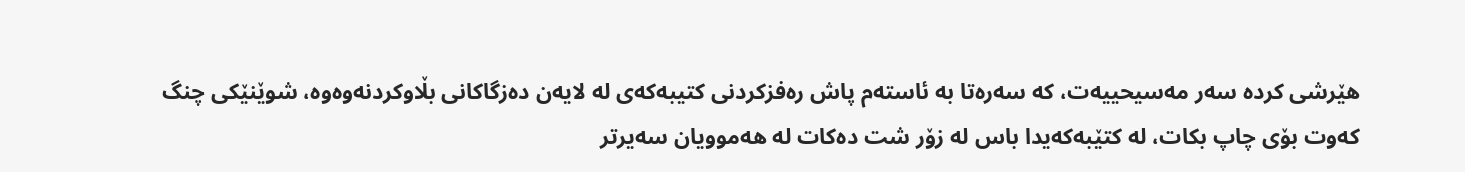هێرشی‌ كرده‌ سه‌ر مه‌سیحییه‌ت، كه ‌سه‌ره‌تا به ‌ئاسته‌م پاش ره‌فزكردنی‌ كتیبه‌كه‌ی‌ له ‌لایه‌ن ده‌زگاكانی‌ بڵاوكردنه‌وه‌وه‌، شوێنێكی‌ چنگ كه‌وت بۆی‌ چاپ بكات، له‌ كتێبه‌كه‌یدا باس له‌ زۆر شت ده‌كات له‌ هه‌موویان سه‌یرتر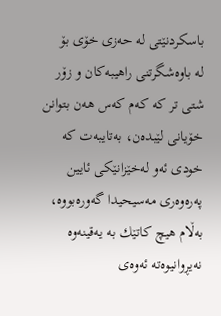باسكردنێتی‌ له‌ حه‌زی‌ خۆی‌ بۆ له ‌باوه‌شگرتنی‌ راهیبه‌كان و زۆر شتی‌ تر كه‌ كه‌م كه‌س هه‌ن بتوانن خۆیانی‌ لێبده‌ن، به‌تایبه‌ت كه‌ خودی‌ ئه‌و له‌خێزانێكی‌ ئایین په‌ره‌وه‌ری‌ مه‌سیحیدا گه‌وره‌بووه‌، به‌ڵام هیچ كاتێك به‌ یه‌قینه‌وه‌ نه‌یڕوانیوه‌ته‌ ئه‌وه‌ی‌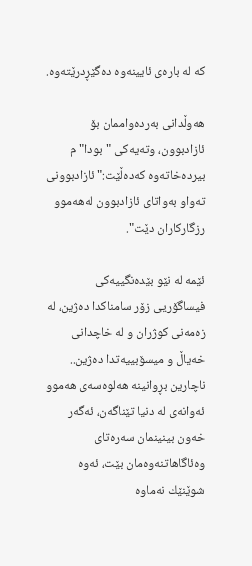كه ‌له‌ باره‌ی‌ ئایینه‌وه‌ ده‌گێڕدرێته‌وه‌.

هه‌وڵدانی‌ به‌رده‌واممان بۆ ئازادبوون، وته‌یه‌كی‌ "بودا"م بیرده‌خاته‌وه‌ كه‌ده‌ڵێت:" ئازادبوونی‌ ته‌واو به‌واتای‌ ئازادبوون له‌هه‌موو رزگاركاران دێت".

ئێمه‌ له ‌نێو بێده‌نگییه‌كی‌ فیساگۆریی‌ زۆر سامناكدا ده‌ژین، له‌ زه‌مه‌نی‌ كوژران و له‌ خاچدانی‌ خه‌یاڵ‌ و میسۆبییه‌تدا ده‌ژین.. ناچارین بڕوانینه‌ هه‌لوه‌سه‌ی‌ هه‌موو ئه‌وانه‌ی‌ له‌ دنیا تێناگه‌ن، ئه‌گه‌ر خه‌ون بینینمان سه‌ره‌تای‌ وه‌ئاگاهاتنه‌وه‌مان بێت، ئه‌وه‌ شوێنێك نه‌ماوه‌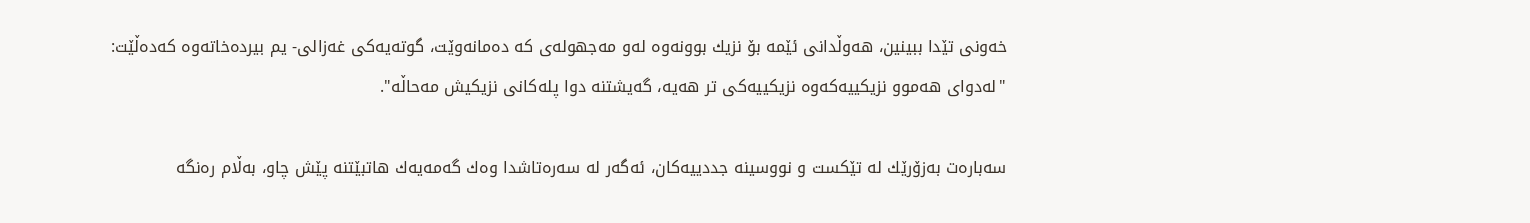خه‌ونی‌ تێدا ببینین، هه‌وڵدانی‌ ئێمه‌ بۆ نزیك بوونه‌وه‌ له‌و مه‌جهوله‌ی‌ كه ‌ده‌مانه‌وێت، گوته‌یه‌كی‌ غه‌زالی‌- یم بیرده‌خاته‌وه‌ كه‌ده‌ڵێت: "له‌دوای‌ هه‌موو نزیكییه‌كه‌وه‌ نزیكییه‌كی‌ تر هه‌یه‌، گه‌یشتنه‌ دوا پله‌كانی‌ نزیكیش مه‌حاڵه‌".

سه‌باره‌ت به‌زۆرێك له ‌تێكست و نووسینه‌ جددییه‌كان، ئه‌گه‌ر له ‌سه‌ره‌تاشدا وه‌ك گه‌مه‌یه‌ك هاتبێتنه‌ پێش چاو، به‌ڵام ره‌نگه‌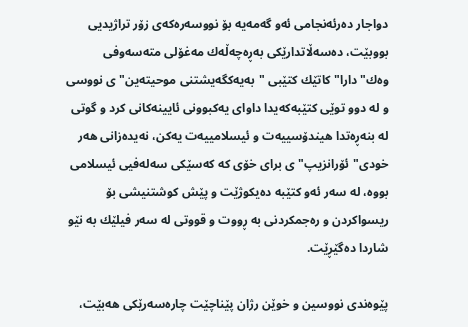دواجار ده‌رئه‌نجامی‌ ئه‌و گه‌مه‌یه‌ بۆ نووسه‌ره‌كه‌ی‌ زۆر تراژیدیی‌ بووبێت، ده‌سه‌ڵاتدارێكی‌ به‌ڕه‌چه‌ڵه‌ك مه‌غۆلی‌ مته‌سه‌وفی‌ وه‌ك"دارا" كاتێك كتێبی‌ "به‌یه‌كگه‌یشتنی‌ موحیته‌ین" ی‌ نووسی‌ و له‌ دوو توێی‌ كتێبه‌كه‌یدا داوای‌ یه‌كبوونی‌ ئایینه‌كانی‌ كرد و گوتی‌ له ‌بنه‌ڕه‌تدا هیندۆسییه‌ت و ئیسلامییه‌ت یه‌كن، نه‌یده‌زانی‌ هه‌ر خودی‌"ئۆرانزیپ" ی‌ برای‌ خۆی‌ كه‌ كه‌سێكی‌ سه‌له‌فیی‌ ئیسلامی‌ بووه‌، له‌ سه‌ر ئه‌و كتێبه‌ ده‌یكوژێت و پێش كوشتنیشی‌ بۆ ریسواكردن و ره‌جمكردنی‌ به ‌ڕووت و قووتی‌ له‌ سه‌ر فیلێك به‌ نێو شاردا ده‌گێڕێت.

پێوه‌ندی‌ نووسین و خوێن رژان پێناچێت چاره‌سه‌رێكی‌ هه‌بێت،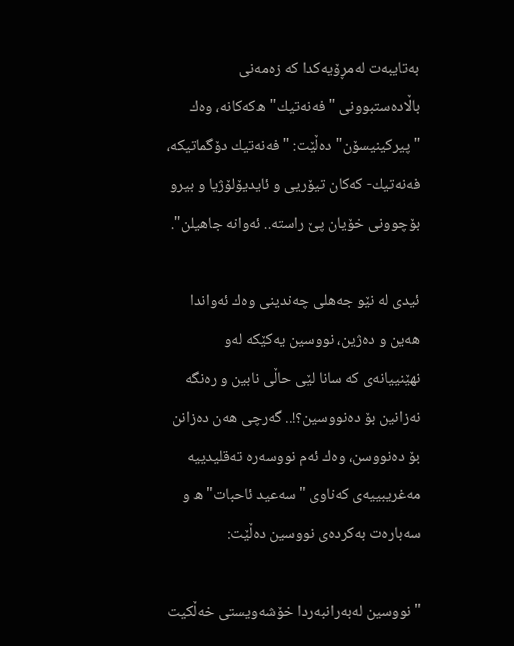به‌تایبه‌ت له‌مڕۆیه‌كدا كه ‌زه‌مه‌نی‌ باڵاده‌ستبوونی‌ "فه‌نه‌تیك"ه‌كه‌كانه‌، وه‌ك "پیركینیسۆن" ده‌ڵێت: "فه‌نه‌تیك دۆگماتیكه‌، فه‌نه‌تیك- كه‌كان تیۆریی‌ و ئایدیۆلۆژیا و بیرو بۆچوونی‌ خۆیان پێ‌ راسته‌.. ئه‌وانه‌ جاهیلن".

ئیدی‌ له ‌نێو جه‌هلی‌ چه‌ندینی‌ وه‌ك ئه‌واندا هه‌ین و ده‌ژین، نووسین یه‌كێكه‌ له‌و نهێنییانه‌ی‌ كه ‌سانا لێی‌ حاڵی‌ نابین و ره‌نگه‌ نه‌زانین بۆ ده‌نووسین؟!.. گه‌رچی‌ هه‌ن ده‌زانن بۆ ده‌نووسن، وه‌ك ئه‌م نووسه‌ره‌ ته‌قلیدییه‌ مه‌غریبییه‌ی‌ كه‌ناوی‌ "سه‌عید ئاحبات"ه‌ و سه‌باره‌ت به‌كرده‌ی‌ نووسین ده‌ڵێت:

"نووسین له‌به‌رانبه‌ردا خۆشه‌ویستی‌ خه‌ڵكیت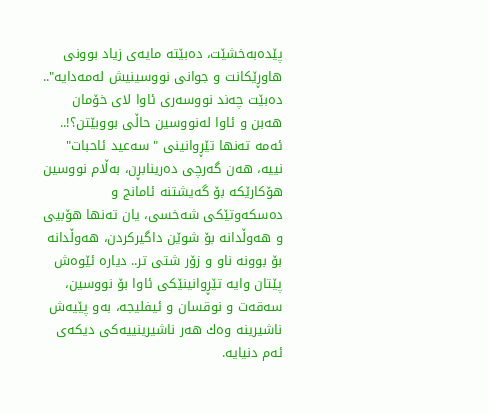پێده‌به‌خشێت، ده‌بێته‌ مایه‌ی‌ زیاد بوونی‌ هاوڕێكانت و جوانی‌ نووسینیش له‌مه‌دایه‌".. ده‌بێت چه‌ند نووسه‌ری‌ ئاوا لای‌ خۆمان هه‌بن و ئاوا له‌نووسین حاڵی‌ بووبێتن؟!.. ئه‌مه‌ ته‌نها تێڕوانینی‌ " سه‌عید ئاحبات" نییه‌، هه‌ن گه‌رچی‌ ده‌رینابڕن، به‌ڵام نووسین هۆكارێكه‌ بۆ گه‌یشتنه‌ ئامانج و ده‌سكه‌وتێكی‌ شه‌خسی‌، یان ته‌نها هۆبیی و هه‌وڵدانه‌ بۆ شوێن داگیركردن، هه‌وڵدانه‌ بۆ بوونه‌ ناو و زۆر شتی‌ تر.. دیاره‌ ئێوه‌ش پێتان وایه‌ تێڕوانینێكی‌ ئاوا بۆ نووسین، سه‌قه‌ت و نوقسان و ئیفلیجه‌، به‌و پێیه‌ش ناشیرینه‌ وه‌ك هه‌ر ناشیرینییه‌كی‌ دیكه‌ی‌ ئه‌م دنیایه‌.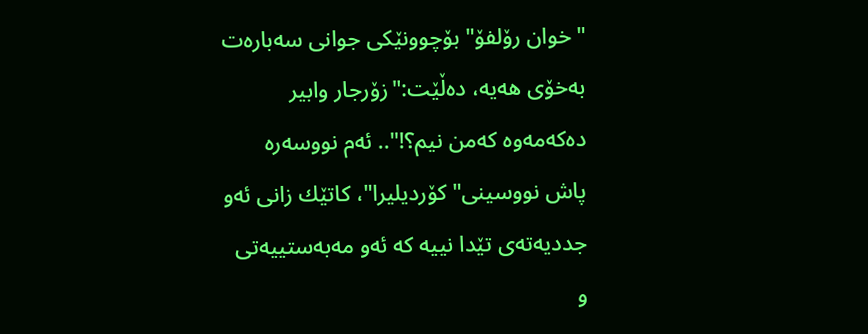"خوان رۆلفۆ" بۆچوونێكی‌ جوانی‌ سه‌باره‌ت به‌خۆی‌ هه‌یه‌، ده‌ڵێت:"زۆرجار وابیر ده‌كه‌مه‌وه‌ كه‌من نیم؟!".. ئه‌م نووسه‌ره‌ پاش نووسینی‌"كۆردیلیرا"، كاتێك زانی‌ ئه‌و جددیه‌ته‌ی‌ تێدا نییه‌ كه‌ ئه‌و مه‌به‌ستییه‌تی‌ و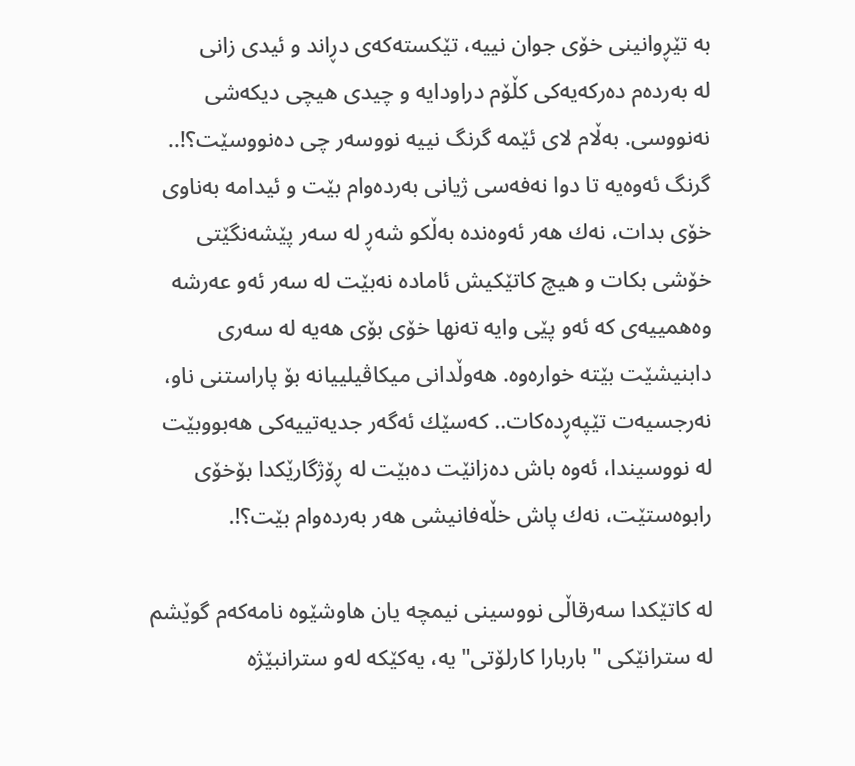به ‌تێڕوانینی‌ خۆی‌ جوان نییه‌، تێكسته‌كه‌ی‌ دڕاند و ئیدی‌ زانی‌ له ‌به‌رده‌م ده‌ركه‌یه‌كی‌ كڵۆم دراودایه‌ و چیدی‌ هیچی‌ دیكه‌شی‌ نه‌نووسی‌. به‌ڵام لای‌ ئێمه‌ گرنگ نییه‌ نووسه‌ر چی‌ ده‌نووسێت؟!.. گرنگ ئه‌وه‌یه‌ تا دوا نه‌فه‌سی‌ ژیانی‌ به‌رده‌وام بێت و ئیدامه‌ به‌ناوی‌ خۆی‌ بدات، نه‌ك هه‌ر ئه‌وه‌نده‌ به‌ڵكو شه‌ڕ له‌ سه‌ر پێشه‌نگێتی‌ خۆشی‌ بكات و هیچ كاتێكیش ئاماده‌ نه‌بێت له‌ سه‌ر ئه‌و عه‌رشه‌ وه‌همییه‌ی‌ كه ‌ئه‌و پێی‌ وایه‌ ته‌نها خۆی‌ بۆی‌ هه‌یه‌ له ‌سه‌ری‌ دابنیشێت بێته‌ خواره‌وه‌. هه‌وڵدانی‌ میكاڤیلییانه‌ بۆ پاراستنی‌ ناو، نه‌رجسیه‌ت تێپه‌ڕده‌كات.. كه‌سێك ئه‌گه‌ر جدیه‌تییه‌كی‌ هه‌بووبێت له ‌نووسیندا، ئه‌وه‌ باش ده‌زانێت ده‌بێت له ‌ڕۆژگارێكدا بۆخۆی‌ رابوه‌ستێت، نه‌ك پاش خڵه‌فانیشی‌ هه‌ر به‌رده‌وام بێت؟!.

له ‌كاتێكدا سه‌رقاڵی‌ نووسینی‌ نیمچه‌ یان هاوشێوه‌ نامه‌كه‌م گوێشم له ‌سترانێكی‌ " باربارا كارلۆتی‌" یه‌، یه‌كێكه‌ له‌و سترانبێژه‌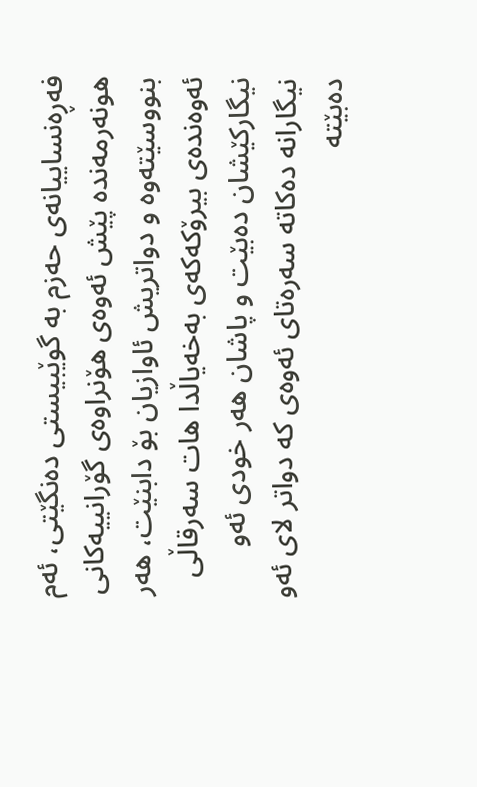فه‌ڕه‌نساییانه‌ی‌ حه‌زم به ‌گوێبیستی‌ ده‌نگێتی‌، ئه‌م هونه‌رمه‌نده‌ پێش ئه‌وه‌ی‌ هۆنراوه‌ی‌ گۆرانییه‌كانی‌ بنووسێته‌وه و دواتریش ئاوازیان بۆ دابنێت، هه‌ر ئه‌وه‌نده‌ی‌ بیرۆكه‌كه‌ی‌ به‌خه‌یاڵدا هات سه‌رقاڵی‌ نیگاركێشان ده‌بێت و پاشان هه‌ر خودی‌ ئه‌و نیگارانه‌ ده‌كاته‌ سه‌ره‌تای‌ ئه‌وه‌ی‌ كه ‌دواتر لای‌ ئه‌و ده‌بێته‌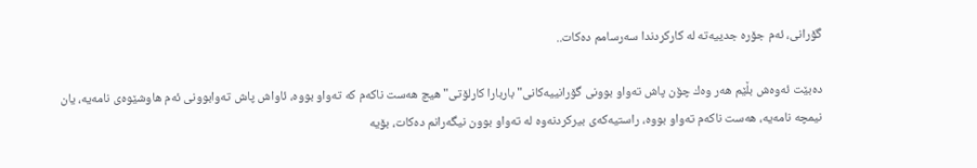گۆرانی‌، ئه‌م جۆره‌ جدییه‌ته‌ له ‌كاركردندا سه‌رسامم ده‌كات..

ده‌بێت ئه‌وه‌ش بڵێم هه‌ر وه‌ك چۆن پاش ته‌واو بوونی‌ گۆرانییه‌كانی‌"باربارا كارلۆتی‌" هیچ هه‌ست ناكه‌م كه ‌ته‌واو بووه‌، ئاواش پاش ته‌وابوونی‌ ئه‌م هاوشێوه‌ی‌ نامه‌یه‌، یان نیمچه‌ نامه‌یه‌، هه‌ست ناكه‌م ته‌واو بووه‌، راستیه‌كه‌ی‌ بیركردنه‌وه‌ له ‌ته‌واو بوون نیگه‌رانم ده‌كات، بۆیه‌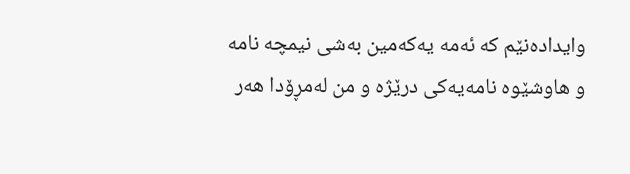وایداده‌نێم كه ‌ئه‌مه‌ یه‌كه‌مین به‌شی‌ نیمچه‌ نامه‌ و هاوشێوه‌ نامه‌یه‌كی‌ درێژه‌ و من له‌مڕۆدا هه‌ر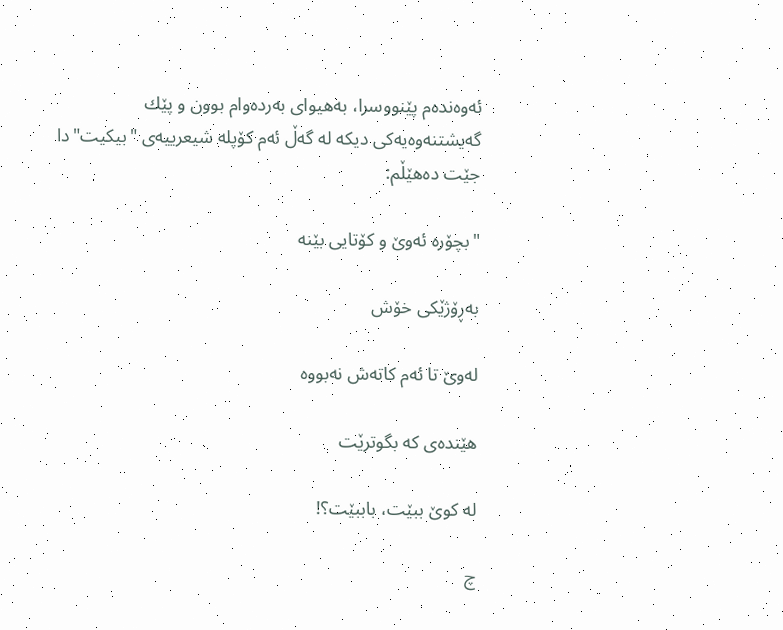ئه‌وه‌نده‌م پێنووسرا، به‌هیوای‌ به‌رده‌وام بوون و پێك گه‌یشتنه‌وه‌یه‌كی‌ دیكه‌ له گه‌ڵ‌ ئه‌م كۆپله‌ شیعرییه‌ی‌ "بیكیت"دا جێت ده‌هێڵم:

"بچۆره‌ ئه‌وێ‌ و كۆتایی‌ بێنه‌

به‌ڕۆژێكی‌ خۆش

له‌وێ‌ تا ئه‌م كاته‌ش نه‌بووه‌

هێنده‌ی‌ كه ‌بگوترێت

له ‌كوێ‌ ببێت، باببێت؟!

چ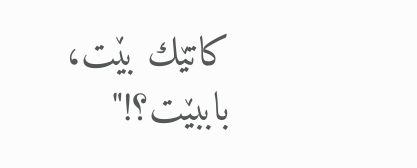كاتێك بێت، باببێت؟!"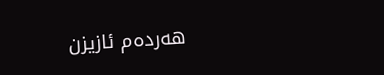هه‌رده‌م ئازیزن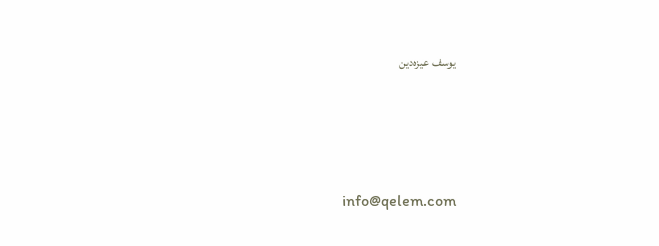یوسف عیزه‌دین







info@qelem.com